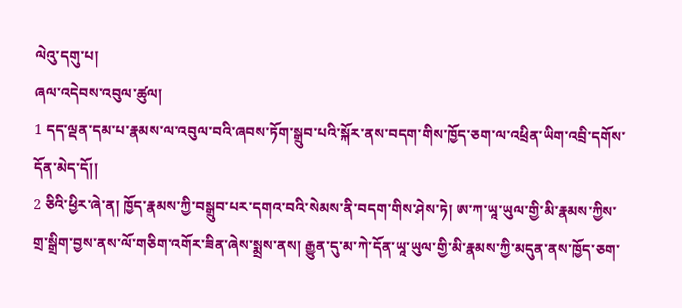ལེའུ་དགུ་པ།
ཞལ་འདེབས་འབུལ་ཚུལ།
1 དད་ལྡན་དམ་པ་རྣམས་ལ་འབུལ་བའི་ཞབས་ཏོག་སྒྲུབ་པའི་སྐོར་ནས་བདག་གིས་ཁྱོད་ཅག་ལ་འཕྲིན་ཡིག་འབྲི་དགོས་དོན་མེད་དོ།།
2 ཅིའི་ཕྱིར་ཞེ་ན། ཁྱོད་རྣམས་ཀྱི་བསྒྲུབ་པར་དགའ་བའི་སེམས་ནི་བདག་གིས་ཤེས་ཏེ། ཨ་ཀ་ཡཱ་ཡུལ་གྱི་མི་རྣམས་ཀྱིས་གྲ་སྒྲིག་བྱས་ནས་ལོ་གཅིག་འགོར་ཟིན་ཞེས་སྨྲས་ནས། རྒྱུན་དུ་མ་ཀེ་དོན་ཡཱ་ཡུལ་གྱི་མི་རྣམས་ཀྱི་མདུན་ནས་ཁྱོད་ཅག་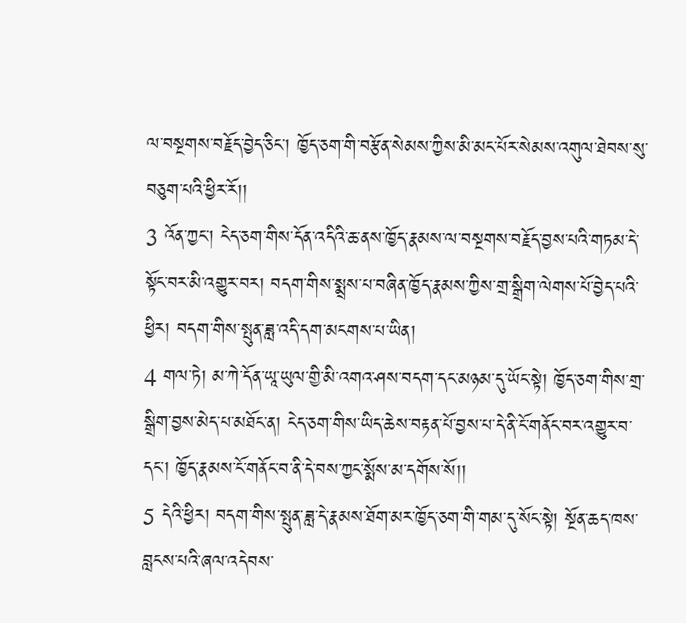ལ་བསྔགས་བརྗོད་བྱེད་ཅིང་། ཁྱོད་ཅག་གི་བརྩོན་སེམས་ཀྱིས་མི་མང་པོར་སེམས་འགུལ་ཐེབས་སུ་བཅུག་པའི་ཕྱིར་རོ།།
3 འོན་ཀྱང་། ངེད་ཅག་གིས་དོན་འདིའི་ཆ་ནས་ཁྱོད་རྣམས་ལ་བསྔགས་བརྗོད་བྱས་པའི་གཏམ་དེ་སྟོང་བར་མི་འགྱུར་བར། བདག་གིས་སྨྲས་པ་བཞིན་ཁྱོད་རྣམས་ཀྱིས་གྲ་སྒྲིག་ལེགས་པོ་བྱེད་པའི་ཕྱིར། བདག་གིས་སྤུན་ཟླ་འདི་དག་མངགས་པ་ཡིན།
4 གལ་ཏེ། མ་ཀེ་དོན་ཡཱ་ཡུལ་གྱི་མི་འགའ་ཤས་བདག་དང་མཉམ་དུ་ཡོང་སྟེ། ཁྱོད་ཅག་གིས་གྲ་སྒྲིག་བྱས་མེད་པ་མཐོང་ན། ངེད་ཅག་གིས་ཡིད་ཆེས་བརྟན་པོ་བྱས་པ་དེ་ནི་ངོ་གནོང་བར་འགྱུར་བ་དང་། ཁྱོད་རྣམས་ངོ་གནོང་བ་ནི་དེ་བས་ཀྱང་སྨོས་མ་དགོས་སོ།།
5 དེའི་ཕྱིར། བདག་གིས་སྤུན་ཟླ་དེ་རྣམས་ཐོག་མར་ཁྱོད་ཅག་གི་གམ་དུ་སོང་སྟེ། སྔོན་ཆད་ཁས་བླངས་པའི་ཞལ་འདེབས་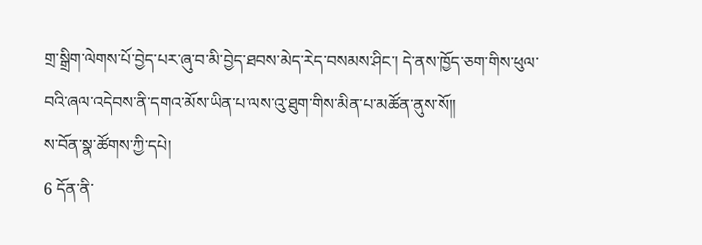གྲ་སྒྲིག་ལེགས་པོ་བྱེད་པར་ཞུ་བ་མི་བྱེད་ཐབས་མེད་རེད་བསམས་ཤིང་། དེ་ནས་ཁྱོད་ཅག་གིས་ཕུལ་བའི་ཞལ་འདེབས་ནི་དགའ་མོས་ཡིན་པ་ལས་འུ་ཐུག་གིས་མིན་པ་མཚོན་ནུས་སོ།།
ས་བོན་སྣ་ཚོགས་ཀྱི་དཔེ།
6 དོན་ནི་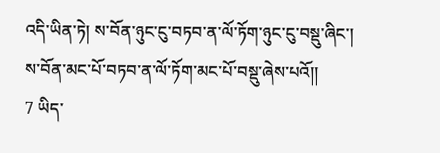འདི་ཡིན་ཏེ། ས་བོན་ཉུང་ངུ་བཏབ་ན་ལོ་ཏོག་ཉུང་ངུ་བསྡུ་ཞིང་། ས་བོན་མང་པོ་བཏབ་ན་ལོ་ཏོག་མང་པོ་བསྡུ་ཞེས་པའོ།།
7 ཡིད་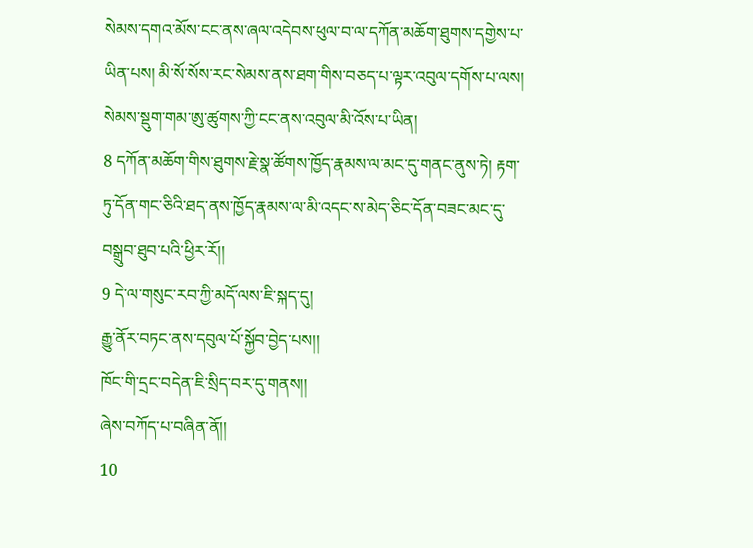སེམས་དགའ་མོས་ངང་ནས་ཞལ་འདེབས་ཕུལ་བ་ལ་དཀོན་མཆོག་ཐུགས་དགྱེས་པ་ཡིན་པས། མི་སོ་སོས་རང་སེམས་ནས་ཐག་གིས་བཅད་པ་ལྟར་འབུལ་དགོས་པ་ལས། སེམས་སྡུག་གམ་ཨུ་ཚུགས་ཀྱི་ངང་ནས་འབུལ་མི་འོས་པ་ཡིན།
8 དཀོན་མཆོག་གིས་ཐུགས་རྗེ་སྣ་ཚོགས་ཁྱོད་རྣམས་ལ་མང་དུ་གནང་ནུས་ཏེ། རྟག་ཏུ་དོན་གང་ཅིའི་ཐད་ནས་ཁྱོད་རྣམས་ལ་མི་འདང་ས་མེད་ཅིང་དོན་བཟང་མང་དུ་བསྒྲུབ་ཐུབ་པའི་ཕྱིར་རོ།།
9 དེ་ལ་གསུང་རབ་ཀྱི་མདོ་ལས་ཇི་སྐད་དུ།
རྒྱུ་ནོར་བཏང་ནས་དབུལ་པོ་སྐྱོབ་བྱེད་པས།།
ཁོང་གི་དྲང་བདེན་ཇི་སྲིད་བར་དུ་གནས།།
ཞེས་བཀོད་པ་བཞིན་ནོ།།
10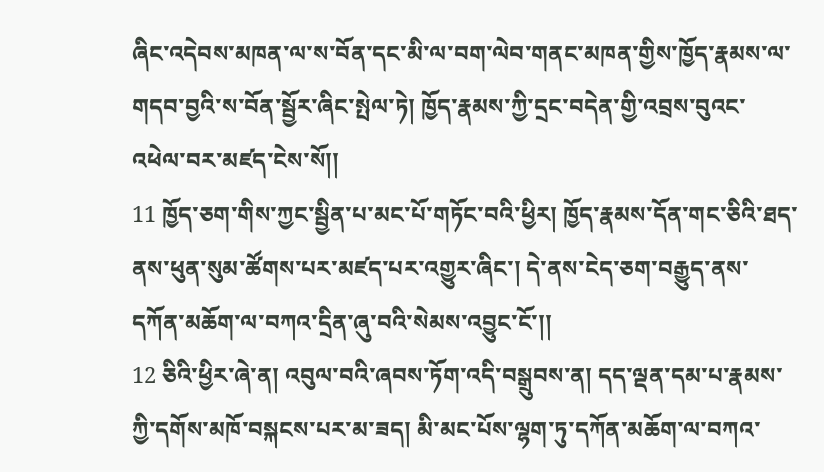ཞིང་འདེབས་མཁན་ལ་ས་བོན་དང་མི་ལ་བག་ལེབ་གནང་མཁན་གྱིས་ཁྱོད་རྣམས་ལ་གདབ་བྱའི་ས་བོན་སྦྱོར་ཞིང་སྤེལ་ཏེ། ཁྱོད་རྣམས་ཀྱི་དྲང་བདེན་གྱི་འབྲས་བུའང་འཕེལ་བར་མཛད་ངེས་སོ།།
11 ཁྱོད་ཅག་གིས་ཀྱང་སྦྱིན་པ་མང་པོ་གཏོང་བའི་ཕྱིར། ཁྱོད་རྣམས་དོན་གང་ཅིའི་ཐད་ནས་ཕུན་སུམ་ཚོགས་པར་མཛད་པར་འགྱུར་ཞིང་། དེ་ནས་ངེད་ཅག་བརྒྱུད་ནས་དཀོན་མཆོག་ལ་བཀའ་དྲིན་ཞུ་བའི་སེམས་འབྱུང་ངོ་།།
12 ཅིའི་ཕྱིར་ཞེ་ན། འབུལ་བའི་ཞབས་ཏོག་འདི་བསྒྲུབས་ན། དད་ལྡན་དམ་པ་རྣམས་ཀྱི་དགོས་མཁོ་བསྐངས་པར་མ་ཟད། མི་མང་པོས་ལྷག་ཏུ་དཀོན་མཆོག་ལ་བཀའ་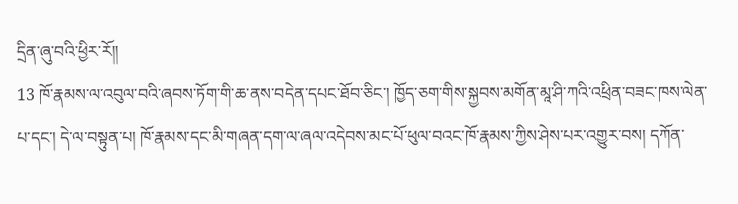དྲིན་ཞུ་བའི་ཕྱིར་རོ།།
13 ཁོ་རྣམས་ལ་འབུལ་བའི་ཞབས་ཏོག་གི་ཆ་ནས་བདེན་དཔང་ཐོབ་ཅིང་། ཁྱོད་ཅག་གིས་སྐྱབས་མགོན་མཱ་ཤི་ཀའི་འཕྲིན་བཟང་ཁས་ལེན་པ་དང་། དེ་ལ་བསྟུན་པ། ཁོ་རྣམས་དང་མི་གཞན་དག་ལ་ཞལ་འདེབས་མང་པོ་ཕུལ་བའང་ཁོ་རྣམས་ཀྱིས་ཤེས་པར་འགྱུར་བས། དཀོན་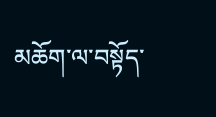མཆོག་ལ་བསྟོད་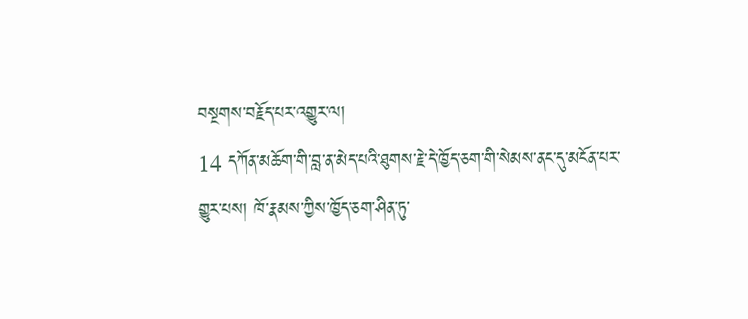བསྔགས་བརྗོད་པར་འགྱུར་ལ།
14 དཀོན་མཆོག་གི་བླ་ན་མེད་པའི་ཐུགས་རྗེ་དེ་ཁྱོད་ཅག་གི་སེམས་ནང་དུ་མངོན་པར་གྱུར་པས། ཁོ་རྣམས་ཀྱིས་ཁྱོད་ཅག་ཤིན་ཏུ་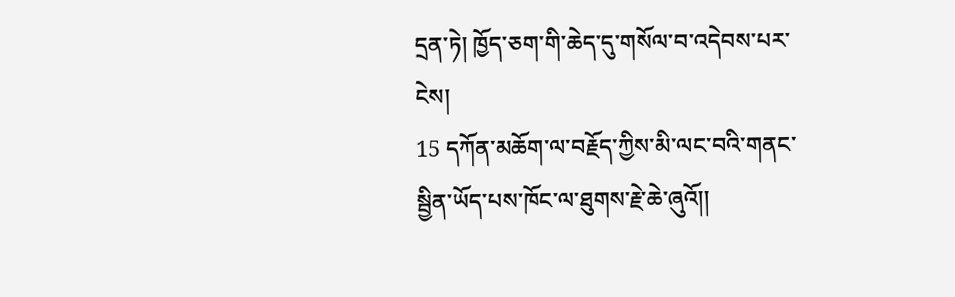དྲན་ཏེ། ཁྱོད་ཅག་གི་ཆེད་དུ་གསོལ་བ་འདེབས་པར་ངེས།
15 དཀོན་མཆོག་ལ་བརྗོད་ཀྱིས་མི་ལང་བའི་གནང་སྦྱིན་ཡོད་པས་ཁོང་ལ་ཐུགས་རྗེ་ཆེ་ཞུའོ།།